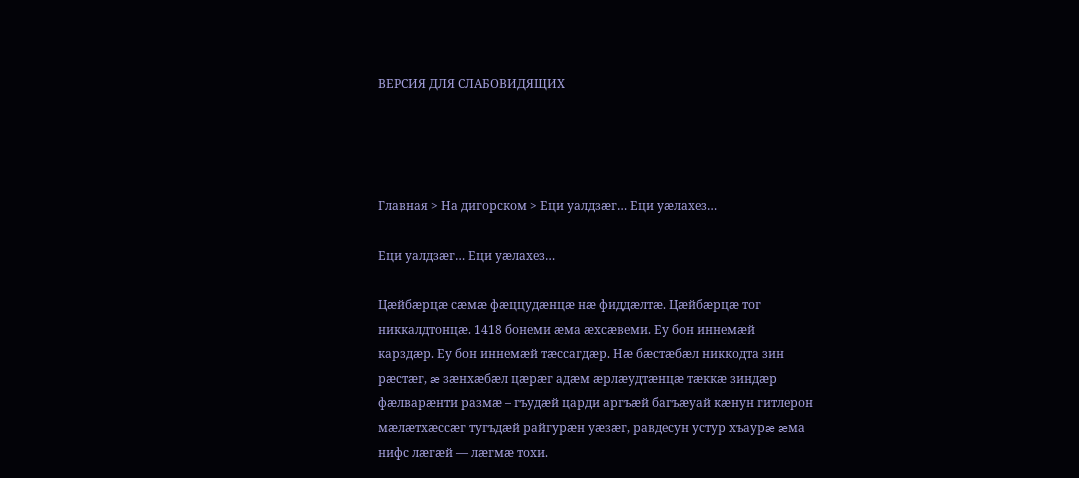ВЕРСИЯ ДЛЯ СЛАБОВИДЯЩИХ




Главная > На дигорском > Еци уалдзæг… Еци уæлахез…

Еци уалдзæг… Еци уæлахез…

Цæйбæрцæ сæмæ фæццудæнцæ нæ фиддæлтæ. Цæйбæрцæ тог никкалдтонцæ. 1418 бонеми æма æхсæвеми. Еу бон иннемæй карздæр. Еу бон иннемæй тæссагдæр. Нæ бæстæбæл никкодта зин рæстæг, æ зæнхæбæл цæрæг адæм æрлæудтæнцæ тæккæ зиндæр фæлварæнти размæ – гъудæй царди аргъæй багъæуай кæнун гитлерон мæлæтхæссæг тугъдæй райгурæн уæзæг, равдесун устур хъаурæ æма нифс лæгæй — лæгмæ тохи.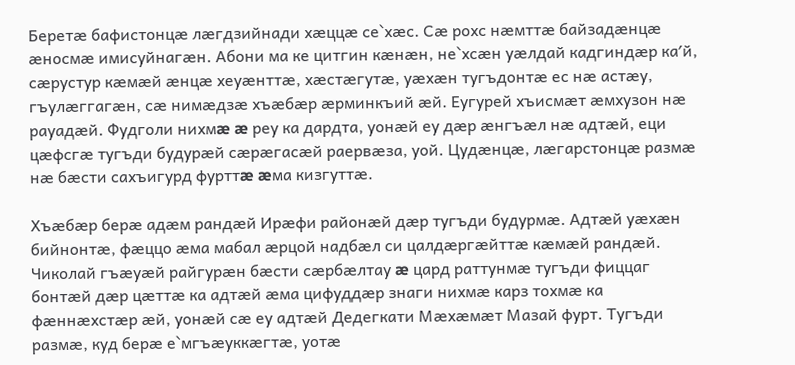Беретæ бафистонцæ лæгдзийнади хæццæ се`хæс. Сæ рохс нæмттæ байзадæнцæ æносмæ имисуйнагæн. Абони ма ке цитгин кæнæн, не`хсæн уæлдай кадгиндæр каʹй, сæрустур кæмæй æнцæ хеуæнттæ, хæстæгутæ, уæхæн тугъдонтæ ес нæ астæу, гъулæггагæн, сæ нимæдзæ хъæбæр æрминкъий æй. Еугурей хъисмæт æмхузон нæ рауадæй. Фудголи нихмæ æ реу ка дардта, уонæй еу дæр æнгъæл нæ адтæй, еци цæфсгæ тугъди будурæй сæрæгасæй раервæза, уой. Цудæнцæ, лæгарстонцæ размæ нæ бæсти сахъигурд фурттæ æма кизгуттæ.

Хъæбæр берæ адæм рандæй Ирæфи районæй дæр тугъди будурмæ. Адтæй уæхæн бийнонтæ, фæццо æма мабал æрцой надбæл си цалдæргæйттæ кæмæй рандæй. Чиколай гъæуæй райгурæн бæсти сæрбæлтау æ цард раттунмæ тугъди фиццаг бонтæй дæр цæттæ ка адтæй æма цифуддæр знаги нихмæ карз тохмæ ка фæннæхстæр æй, уонæй сæ еу адтæй Дедегкати Мæхæмæт Мазай фурт. Тугъди размæ, куд берæ е`мгъæуккæгтæ, уотæ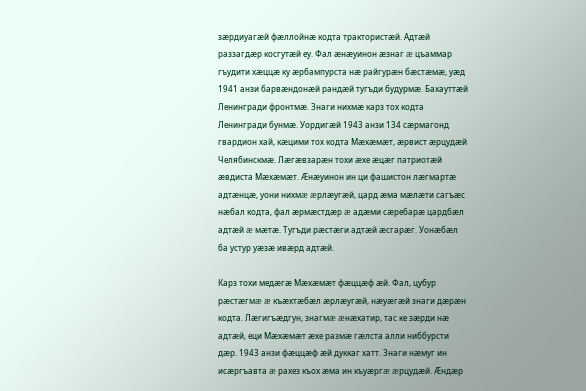зæрдиуагæй фæллойнæ кодта трактористæй. Адтæй раззагдæр косгутæй еу. Фал æнæуинон æзнаг æ цъаммар гъудити хæццæ ку æрбампурста нæ райгурæн бæстæмæ, уæд 1941 анзи барвæндонæй рандæй тугъди будурмæ. Бахауттæй Ленингради фронтмæ. Знаги нихмæ карз тох кодта Ленингради бунмæ. Уордигæй 1943 анзи 134 сæрмагонд гвардион хай, кæцими тох кодта Мæхæмæт, æрвист æрцудæй Челябинскмæ. Лæгæвзарæн тохи æхе æцæг патриотæй æвдиста Мæхæмæт. Æнæуинон ин ци фашистон лæгмартæ адтæнцæ, уони нихмæ æрлæугæй, цард æма мæлæти сагъæс нæбал кодта, фал æрмæстдæр æ адæми сæребарæ цардбæл адтæй æ мæтæ. Тугъди рæстæги адтæй æсгарæг. Уонæбæл ба устур уæзæ ивæрд адтæй.

Карз тохи медæгæ Мæхæмæт фæццæф æй. Фал, цубур рæстæгмæ æ къæхтæбæл æрлæугæй, нæуæгæй знаги дæрæн кодта. Лæгигъæдгун, знагмæ æнæхатир, тас ке зæрди нæ адтæй, еци Мæхæмæт æхе размæ гæлста алли ниббурсти дæр. 1943 анзи фæццæф æй дуккаг хатт. Знаги нæмуг ин исæргъавта æ рахез къох æма ин къуæргæ æрцудæй. Æндæр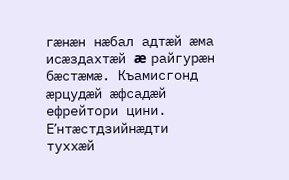гæнæн нæбал адтæй æма исæздахтæй æ райгурæн бæстæмæ. Къамисгонд æрцудæй æфсадæй ефрейтори цини. Еʹнтæстдзийнæдти туххæй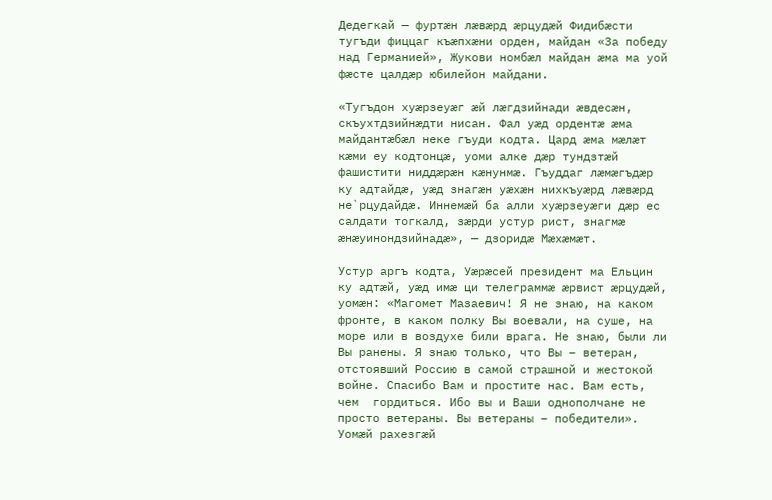Дедегкай — фуртæн лæвæрд æрцудæй Фидибæсти тугъди фиццаг къæпхæни орден, майдан «За победу над Германией», Жукови номбæл майдан æма ма уой фæсте цалдæр юбилейон майдани.

«Тугъдон хуæрзеуæг æй лæгдзийнади æвдесæн, скъухтдзийнæдти нисан. Фал уæд ордентæ æма майдантæбæл неке гъуди кодта. Цард æма мæлæт кæми еу кодтонцæ, уоми алке дæр тундзтæй фашистити ниддæрæн кæнунмæ. Гъуддаг лæмæгъдæр ку адтайдæ, уæд знагæн уæхæн нихкъуæрд лæвæрд не`рцудайдæ. Иннемæй ба алли хуæрзеуæги дæр ес салдати тогкалд, зæрди устур рист, знагмæ æнæуинондзийнадæ», — дзоридæ Мæхæмæт.

Устур аргъ кодта, Уæрæсей президент ма Ельцин ку адтæй, уæд имæ ци телеграммæ æрвист æрцудæй, уомæн: «Магомет Мазаевич! Я не знаю, на каком фронте, в каком полку Вы воевали, на суше, на море или в воздухе били врага. Не знаю, были ли Вы ранены. Я знаю только, что Вы – ветеран, отстоявший Россию в самой страшной и жестокой войне. Спасибо Вам и простите нас. Вам есть, чем  гордиться. Ибо вы и Ваши однополчане не просто ветераны. Вы ветераны – победители». Уомæй рахезгæй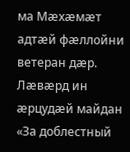ма Мæхæмæт адтæй фæллойни ветеран дæр. Лæвæрд ин æрцудæй майдан «За доблестный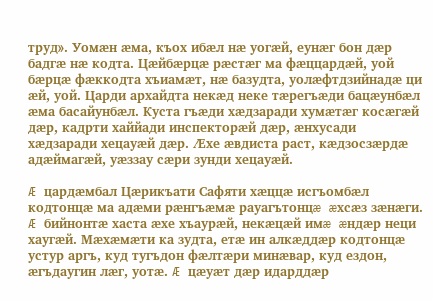труд». Уомæн æма, къох ибæл нæ уогæй, еунæг бон дæр бадгæ нæ кодта. Цæйбæрцæ рæстæг ма фæццардæй, уой бæрцæ фæккодта хъиамæт, нæ базудта, уолæфтдзийнадæ ци æй, уой. Царди архайдта некæд неке тæрегъæди бацæунбæл æма басайунбæл. Куста гъæди хæдзаради хумæтæг косæгæй дæр, кадрти хаййади инспекторæй дæр, æнхусади хæдзаради хецауæй дæр. Æхе æвдиста раст, кæдзосзæрдæ адæймагæй, уæззау сæри зунди хецауæй.

Æ цардæмбал Цæрикъати Сафяти хæццæ исгъомбæл кодтонцæ ма адæми рæнгъæмæ рауагътонцæ æхсæз зæнæги. Æ бийнонтæ хаста æхе хъаурæй, некæцæй имæ æндæр неци хаугæй. Мæхæмæти ка зудта, етæ ин алкæддæр кодтонцæ устур аргъ, куд тугъдон фæлтæри минæвар, куд ездон, æгъдаугин лæг, уотæ. Æ цæуæт дæр идарддæр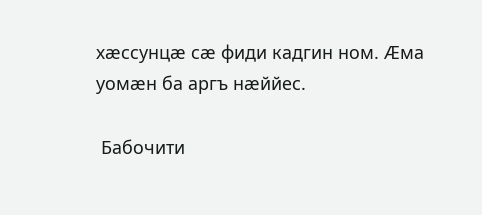хæссунцæ сæ фиди кадгин ном. Æма уомæн ба аргъ нæййес.

 Бабочити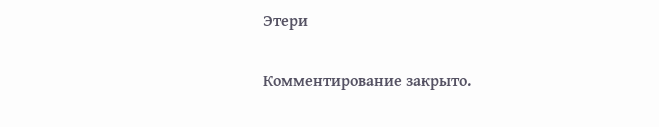Этери

Комментирование закрыто.